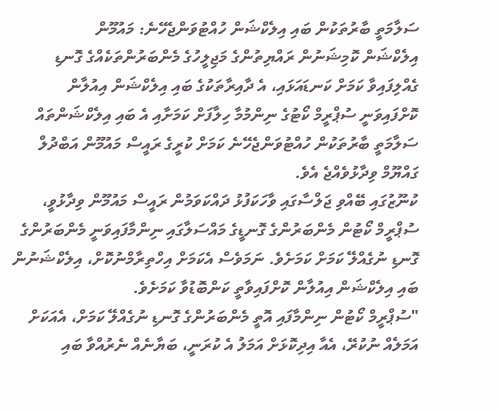ސަލާމަތީ ބާރުތަކުން ބައި އިލެކްޝަން ހުއްޓުވަންޖެހޭނެ: މައުމޫން
އިލެކްޝަން ކޮމިޝަނުން ރައްޔިތުންގެ މަޖިލީހުގެ މެންބަރުންތަކެއްގެ ގޮނޑި ގެއްލިފައިވާ ކަމަށް ކަނޑައަޅައި، އެ ދާއިރާތަކުގެ ބައި އިލެކްޝަން އިއުލާން ކޮށްފައިވަނީ ސުޕްރީމް ކޯޓުގެ ނިންމުމާ ހިލާފަށް ކަމަށާއި އެ ބައި އިލެކްޝަންތައް ސަލާމަތީ ބާރުތަކުން ހުއްޓުވަންޖެހޭނެ ކަމަށް ކުރީގެ ރައީސް މައުމޫން އަބްދުލް ގައްޔޫމް ވިދާޅުވެއްޖެ އެވެ.
ކުނޫޒުގައި ބޭއްވި ޖަލްސާގައި ވާހަކަފުޅު ދައްކަވަމުން ރައީސް މައުމޫން ވިދާޅުވީ، ސުޕްރީމް ކޯޓުން މެންބަރުންގެ ގޮނޑީގެ މައްސަލާގައި ނިންމާފައިވަނީ މެންބަރުންގެ ގޮނޑި ނުގެއްލޭ ކަމަށް ކަމަށެވެ. ނަމަވެސް އެކަމަށް އިހްތިރާމްނުކޮށް، އިލެކްޝަނުން ބައި އިލެކްޝަން އިއުލާން ކޮށްފައިވާތީ ކަންބޮޑުވާ ކަމަށެވެ.
"ސުޕްރީމް ކޯޓުން ނިންމާފައި އޮތީ މެންބަރުންގެ ގޮނޑި ނުގެއްލޭ ކަމަށް، އެއަކަށް އަމަލެއް ނުކުރޭ، އެއާ އިދިކޮޅަށް އަމަލު އެ ކުރަނީ، ބަޔާނެއް ނެރުއްވާ ބައި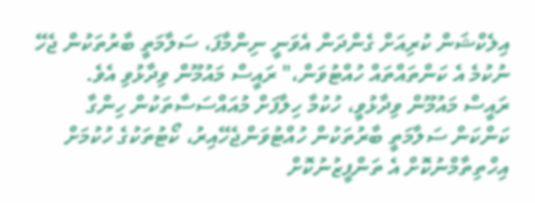އިލެކްޝަން ކުރިއަށް ގެންދަން އެވަނީ ނިންމާފަ، ސަލާމަތީ ބާރުތަކުން ޖެހޭ ނުކުމެ އެ ކަންތައްތައް ހުއްޓުވަން،" ރައީސް މައުމޫން ވިދާޅުވި އެވެ.
ރައީސް މައުމޫން ވިދާޅުވީ، ހުކުމާ ހިލާފަށް މުއައްސަސާތަކުން ހިންގާ ކަންކަން ސަލާމަތީ ބާރުތަކުން ހުއްޓުވަންޖެހޭއިރު، ކޯޓުތަކުގެ ހުކުމަށް އިހްތިތާމްނުކޮށް އެ ތަންފީޒުނުކޮށް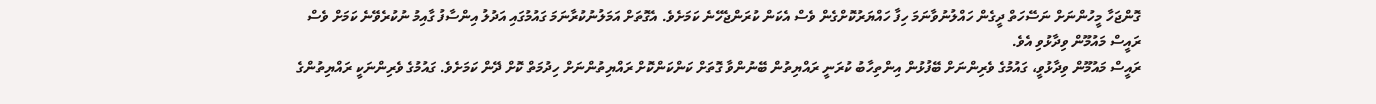ގޮންޖަހާ މީހުންނަށް ނަސޭހަތް ދީގެން ހައްލުނުވާނަމަ ހިފާ ހައްޔަރުކޮށްގެން ވެސް އެކަން ކުރަންޖެހޭނެ ކަމަށެވެ. އެގޮތަށް އަމަލުނުކުރާނަމަ ގައުމުގައި އަދުލު އިންސާފު ގާއިމު ނުކުރެވޭނެ ކަމަށް ވެސް ރައީސް މައުމޫން ވިދާޅުވި އެވެ.
ރައީސް މައުމޫން ވިދާޅުވީ، ގައުމުގެ ވެރިންނަށް ބޭފުޅުން އިންތިހާބު ކުރަނީ ރައްޔިތުން ބޭނުންވާ ގޮތަށް ކަންކަންކޮށް ރައްޔިތުންނަށް ހިދުމަތް ކޮށް ދޭން ކަމަށެވެ. ގައުމުގެ ވެރިންނަކީ ރައްޔިތުންގެ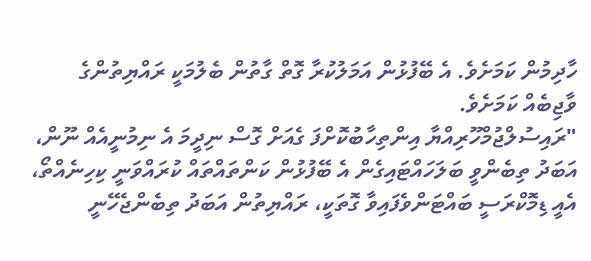ހާދިމުން ކަމަށެވެ. އެ ބޭފުޅުން އަމަލުކުރާ ގޮތް ގާތުން ބެލުމަކީ ރައްޔިތުންގެ ވާޖިބެއް ކަމަށެވެ.
"ރައިސުލްޖުމްހޫރިއްޔާ އިންތިހާބުކޮށްފަ ގެއަށް ގޮސް ނިދީމަ އެ ނިމުނީއެއް ނޫން، އަބަދު ތިބެންވީ ބަލަހައްޓައިގެން އެ ބޭފުޅުން ކަންތައްތައް ކުރައްވަނީ ކިހިނެއްތޯ، އެއީ ޑިމޮކްރަސީ ބައްޓަންވެފައިވާ ގޮތަކީ، ރައްޔިތުން އަބަދު ތިބެންޖެހޭނީ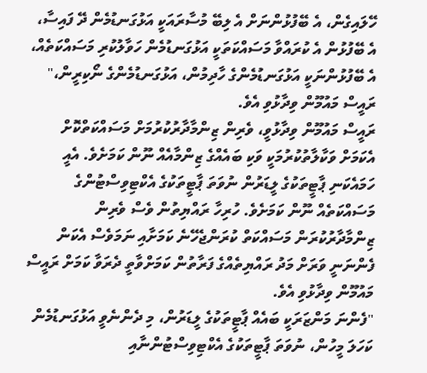ހޭލައިގެން، އެ ބޭފުޅުންނަށް އެ ލިބޭ މުސާރައަކީ އަޅުގަނޑުމެން ދޭ ފައިސާ، އެ ބޭފުޅުން އެ ކުރައްވާ މަސައްކަތަކީ އަޅުގަނޑުމެން ހަވާލުކުރި މަސައްކަތެއް، އެ ބޭފުޅުންނަކީ އަޅުގަނޑުމެންގެ ހާދިމުން، އަޅުގަނޑުމެންގެ ނޯކިރީން،" ރައީސް މައުމޫން ވިދާޅުވި އެވެ.
ރައީސް މައުމޫން ވިދާޅުވީ، ވެރިން ޒިންމާދާރުކުރުމަށް މަސައްކަތްކޮށް އެކަމަށް ވަކާލާތުކުރުމަކީ ވަކި ބައެއްގެ ޒިންމާއެއް ނޫން ކަމަށެވެ. އެއީ ހަމައެކަނި ޕާޓީތަކުގެ ލީޑަރުން ނުވަތަ ޕާޓީތަކުގެ އެކްޓިވިސްޓުންގެ މަސައްކަތެއް ނޫން ކަމަށެވެ. ހުރިހާ ރައްޔިތުން ވެސް ވެރިން ޒިންމާދާރުކުރަން މަސައްކަތް ކުރަންޖެހޭނެ ކަމަށާއި ނަމަވެސް އެކަން ފެންނަނީ ވަރަށް މަދު ރައްޔިތެއްގެ ފަރާތުން ކަމަށްވާތީ ދެރަވާ ކަމަށް ރައީސް މައުމޫން ވިދާޅުވި އެވެ.
"ފެންނަ މަންޒަރަކީ ބައެއް ޕާޓީތަކުގެ ލީޑަރުން، މި ދެންނެވީ އަޅުގަނޑުމެން ކަހަލަ މީހުން، ނުވަތަ ޕާޓީތަކުގެ އެކްޓިވިސްޓުންނާއި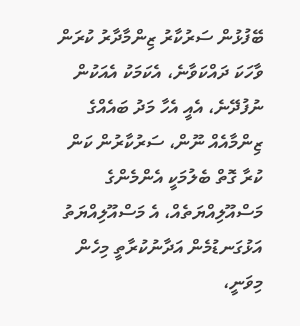ބޭފުޅުން ސަރުކާރު ޒިންމާދާރު ކުރަން ވާހަކަ ދައްކަވާނެ، އެކަމަކު އެއަކުން ނުފުދޭނެ، އެއީ އެހާ މަދު ބައެއްގެ ޒިންމާއެއް ނޫން، ސަރުކާރުން ކަން ކުރާ ގޮތް ބެލުމަކީ އެންމެންގެ މަސްއޫލިއްޔަތެއް، އެ މަސްއޫލިއްޔަތު އަޅުގަނޑުމެން އަދާނުކުރާތީ މިހެން މިވަނީ،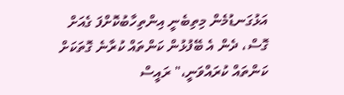އަޅުގަނޑުމެން މިތިބެނީ އިންތިހާބުކޮށްފަ ގެއަށް ގޮސް، ދެން އެ ބޭފުޅުން ކަންތައް ކުރާނެ ގޮތަކަށް ކަންތައް ކުރައްވަނީ،" ރައީސް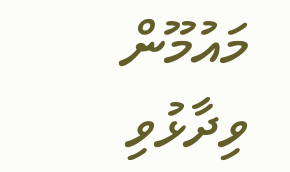މައުމޫން ވިދާޅުވި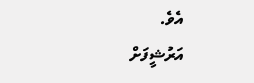އެވެ.
އަރުޝީފަށް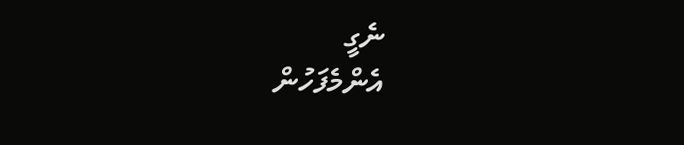ނެގީ
އެންމެފަހުން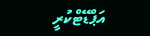އަޕްޑޭޓްކުރީ